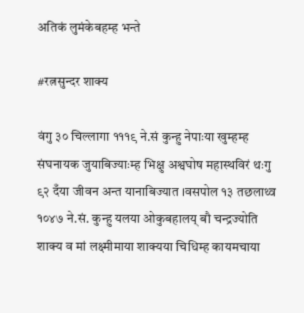अतिकं लुमंकेबहम्ह भन्ते

#रत्नसुन्दर शाक्य

वंगु ३० चिल्लागा १११९ ने.सं कुन्हु नेपाःया खुम्हम्ह संघनायक जुयाबिज्याःम्ह भिक्षु अश्वघोष महास्थविरं थःगु ९२ दँया जीवन अन्त यानाबिज्यात ।वसपोल १३ तछलाथ्व १०४७ ने.सं. कुन्हु यलया ओकुबहालय् बौ चन्द्रज्योति शाक्य व मां लक्ष्मीमाया शाक्यया चिधिम्ह कायमचाया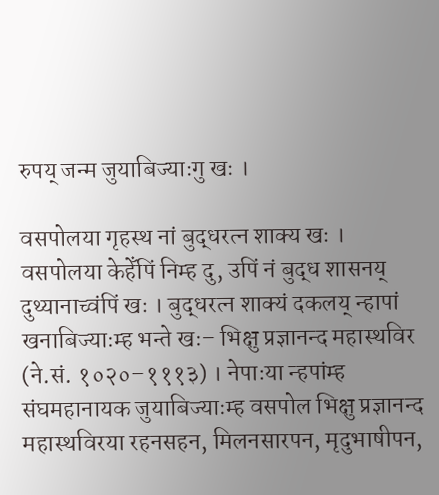रुपय् जन्म जुयाबिज्याःगु खः ।

वसपोलया गृहस्थ नां बुद्धरत्न शाक्य खः । वसपोलया केहेँपिं निम्ह दु, उपिं नं बुद्ध शासनय् दुथ्यानाच्वंपिं खः । बुद्धरत्न शाक्यं दकलय् न्हापां खनाबिज्याःम्ह भन्ते खः– भिक्षु प्रज्ञानन्द महास्थविर (ने.सं. १०२०–१११३) । नेपाःया न्हपांम्ह संघमहानायक जुयाबिज्याःम्ह वसपोल भिक्षु प्रज्ञानन्द महास्थविरया रहनसहन, मिलनसारपन, मृदुभाषीपन,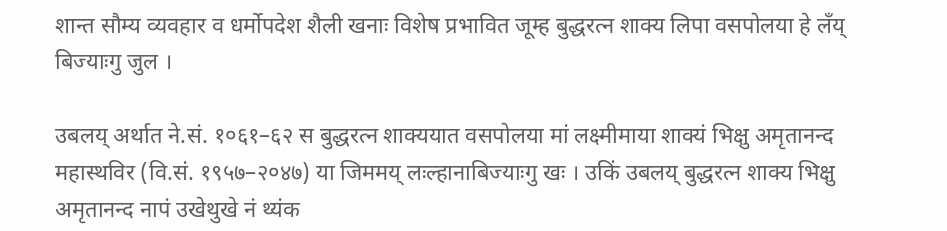शान्त सौम्य व्यवहार व धर्मोपदेश शैली खनाः विशेष प्रभावित जूम्ह बुद्धरत्न शाक्य लिपा वसपोलया हे लँय् बिज्याःगु जुल ।

उबलय् अर्थात ने.सं. १०६१–६२ स बुद्धरत्न शाक्ययात वसपोलया मां लक्ष्मीमाया शाक्यं भिक्षु अमृतानन्द महास्थविर (वि.सं. १९५७–२०४७) या जिममय् लःल्हानाबिज्याःगु खः । उकिं उबलय् बुद्धरत्न शाक्य भिक्षु अमृतानन्द नापं उखेथुखे नं थ्यंक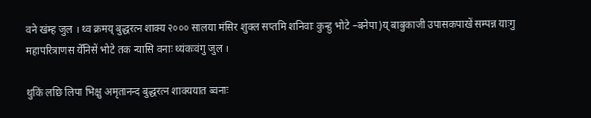वने खंम्ह जुल । थ्व क्रमय् बुद्धरत्न शाक्य २००० सालया मंसिर शुक्ल सप्तमि शनिवाः कुन्हु भोटे –बनेपा)य् बाबुकाजी उपासकपाखें सम्पन्न याःगु महापरित्राणस येँनिसें भोटे तक न्यासि वनाः थ्यंकःवंगु जुल ।

थुकिं लछि लिपा भिक्षु अमृतानन्द बुद्धरत्न शाक्ययात ब्वनाः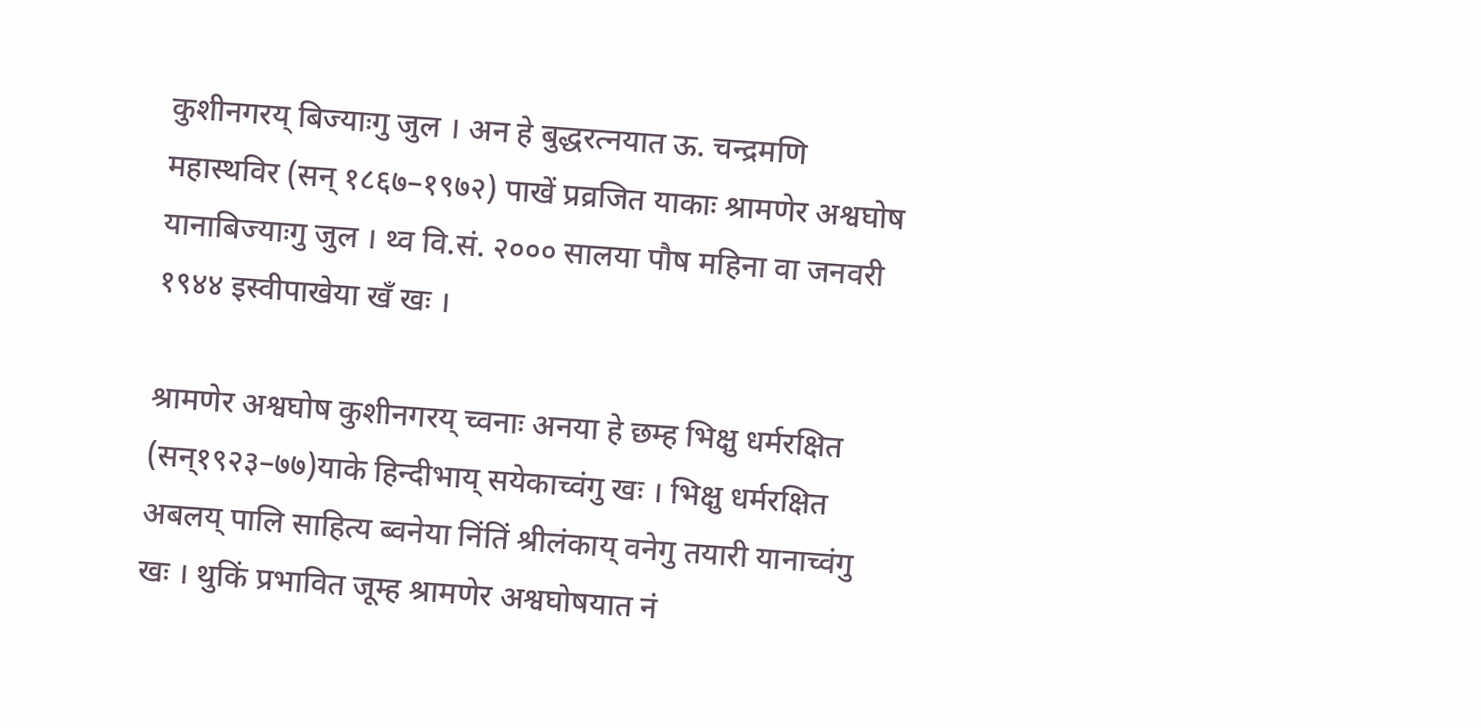कुशीनगरय् बिज्याःगु जुल । अन हे बुद्धरत्नयात ऊ. चन्द्रमणि महास्थविर (सन् १८६७–१९७२) पाखें प्रव्रजित याकाः श्रामणेर अश्वघोष यानाबिज्याःगु जुल । थ्व वि.सं. २००० सालया पौष महिना वा जनवरी १९४४ इस्वीपाखेया खँ खः ।

श्रामणेर अश्वघोष कुशीनगरय् च्वनाः अनया हे छम्ह भिक्षु धर्मरक्षित (सन्१९२३–७७)याके हिन्दीभाय् सयेकाच्वंगु खः । भिक्षु धर्मरक्षित अबलय् पालि साहित्य ब्वनेया निंतिं श्रीलंकाय् वनेगु तयारी यानाच्वंगु खः । थुकिं प्रभावित जूम्ह श्रामणेर अश्वघोषयात नं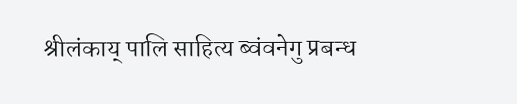श्रीलंकाय् पालि साहित्य ब्वंवनेगु प्रबन्ध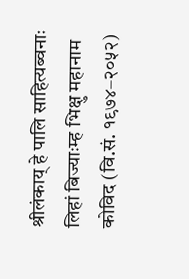श्रीलंकाय् हे पालि साहित्यब्वनाः लिहां बिज्याःम्ह भिक्षु महानाम कोविद (वि.सं. १९७४–२०५२)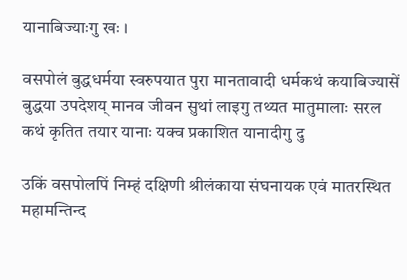यानाबिज्याःगु खः ।

वसपोलं बुद्धधर्मया स्वरुपयात पुरा मानतावादी धर्मकथं कयाबिज्यासें बुद्धया उपदेशय् मानव जीवन सुथां लाइगु तथ्यत मातुमालाः सरल कथं कृतित तयार यानाः यक्व प्रकाशित यानादीगु दु

उकिं वसपोलपिं निम्हं दक्षिणी श्रीलंकाया संघनायक एवं मातरस्थित महामन्तिन्द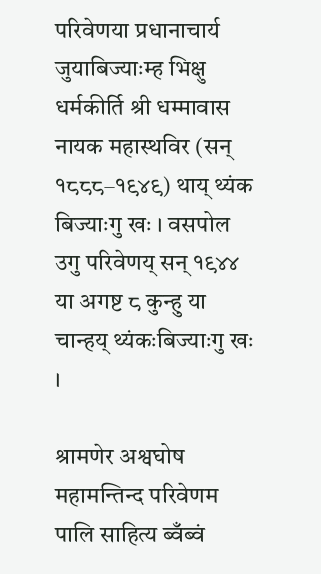परिवेणया प्रधानाचार्य जुयाबिज्याःम्ह भिक्षु धर्मकीर्ति श्री धम्मावास नायक महास्थविर (सन् १८८८–१९४९) थाय् थ्यंक बिज्याःगु खः । वसपोल उगु परिवेणय् सन् १९४४ या अगष्ट ८ कुन्हु या चान्हय् थ्यंकःबिज्याःगु खः ।

श्रामणेर अश्वघोष महामन्तिन्द परिवेणम पालि साहित्य ब्वँब्वं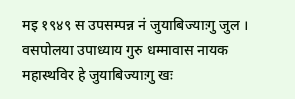मइ १९४९ स उपसम्पन्न नं जुयाबिज्याःगु जुल । वसपोलया उपाध्याय गुरु धम्मावास नायक महास्थविर हे जुयाबिज्याःगु खः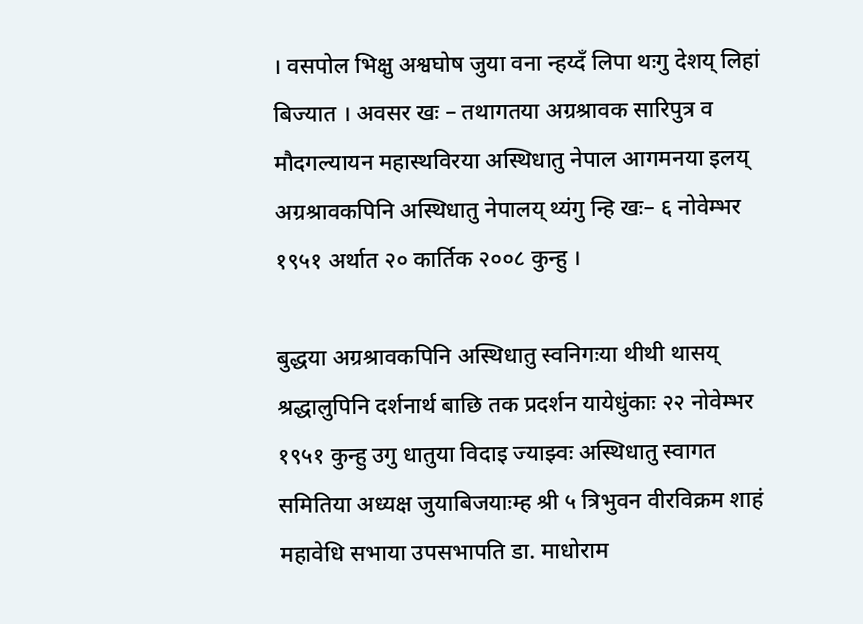। वसपोल भिक्षु अश्वघोष जुया वना न्हय्दँ लिपा थःगु देशय् लिहां बिज्यात । अवसर खः – तथागतया अग्रश्रावक सारिपुत्र व मौदगल्यायन महास्थविरया अस्थिधातु नेपाल आगमनया इलय् अग्रश्रावकपिनि अस्थिधातु नेपालय् थ्यंगु न्हि खः– ६ नोवेम्भर १९५१ अर्थात २० कार्तिक २००८ कुन्हु ।

बुद्धया अग्रश्रावकपिनि अस्थिधातु स्वनिगःया थीथी थासय् श्रद्धालुपिनि दर्शनार्थ बाछि तक प्रदर्शन यायेधुंकाः २२ नोवेम्भर १९५१ कुन्हु उगु धातुया विदाइ ज्याझ्वः अस्थिधातु स्वागत समितिया अध्यक्ष जुयाबिजयाःम्ह श्री ५ त्रिभुवन वीरविक्रम शाहं महावेधि सभाया उपसभापति डा. माधोराम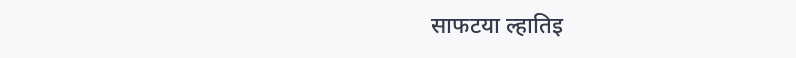साफटया ल्हातिइ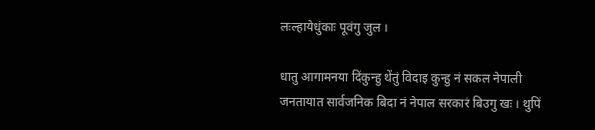लःल्हायेधुंकाः पूवंगु जुल ।

धातु आगामनया दिंकुन्हु थेंतुं विदाइ कुन्हु नं सकल नेपाली जनतायात सार्वजनिक बिदा नं नेपाल सरकारं बिउगु खः । थुपिं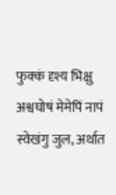फुक्कं दृश्य भिक्षु अश्वघोषं मेमेपिं नापं स्वेखंगु जुल, अर्थात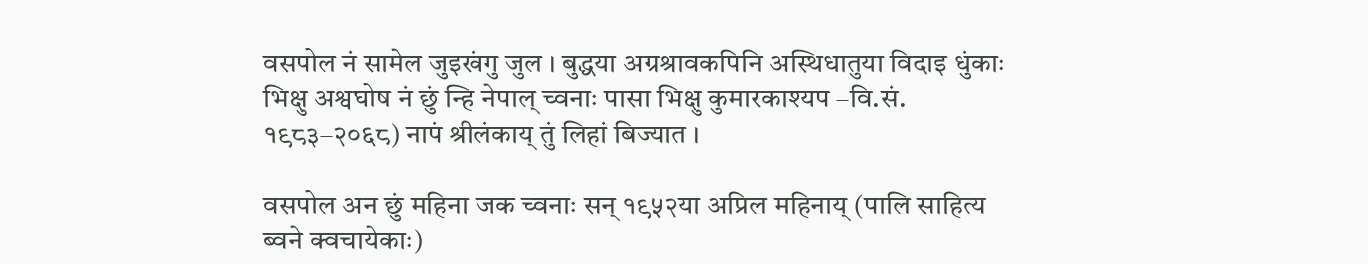वसपोल नं सामेल जुइखंगु जुल । बुद्धया अग्रश्रावकपिनि अस्थिधातुया विदाइ धुंकाः भिक्षु अश्वघोष नं छुं न्हि नेपाल् च्वनाः पासा भिक्षु कुमारकाश्यप –वि.सं. १९८३–२०६८) नापं श्रीलंकाय् तुं लिहां बिज्यात ।

वसपोल अन छुं महिना जक च्वनाः सन् १९५२या अप्रिल महिनाय् (पालि साहित्य ब्वने क्वचायेकाः)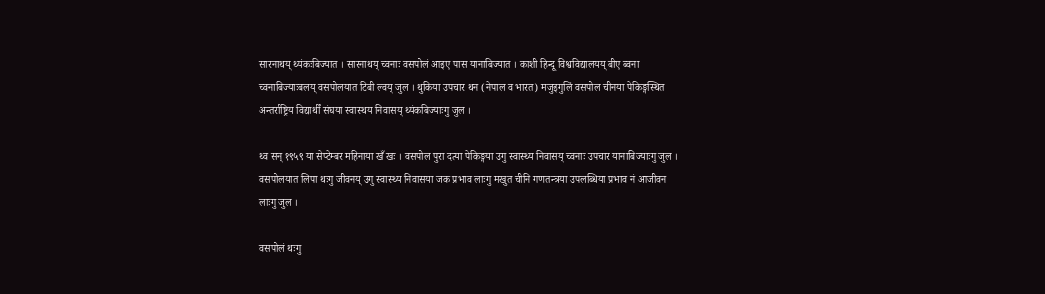सारनाथय् थ्यंकःबिज्यात । सारनाथय् च्वनाः वसपोलं आइए पास यानाबिज्यात । काशी हिन्दू विश्वविद्यालयय् बीए ब्वना च्वनाबिज्याःबलय् वसपोलयात टिबी ल्वय् जुल । थुकिया उपचार थन (नेपाल व भारत) मजुइगुलिं वसपोल चीनया पेकिङ्गस्थित अन्तर्राष्ट्रिय विद्यार्थीं संघया स्वास्थय निवासय् थ्यंकबिज्याःगु जुल ।

थ्व सन् १९५९ या सेप्टेम्बर महिनाया खँ खः । वसपोल पुरा दत्या पेकिङ्गया उगु स्वास्थ्य निवासय् च्वनाः उपचार यानाबिज्याःगु जुल । वसपोलयात लिपा थःगु जीवनय् उगु स्वास्थ्य निवासया जक प्रभाव लाःगु मखुत चीनि गणतन्त्रया उपलब्धिया प्रभाव नं आजीवन लाःगु जुल ।

वसपोलं थःगु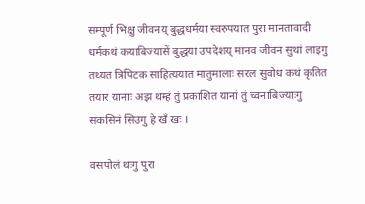सम्पूर्ण भिक्षु जीवनय् बुद्धधर्मया स्वरुपयात पुरा मानतावादी धर्मकथं कयाबिज्यासें बुद्धया उपदेशय् मानव जीवन सुथां लाइगु तथ्यत त्रिपिटक साहित्ययात मातुमालाः सरल सुवोध कथं कृतित तयार यानाः अझ थम्हं तुं प्रकाशित यानां तुं च्वनाबिज्याःगु सकसिनं सिउगु हे खँ खः ।

वसपोलं थःगु पुरा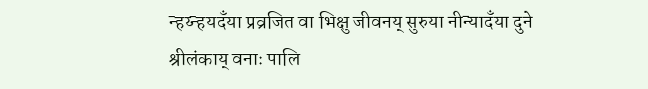न्हय्न्हयदँया प्रव्रजित वा भिक्षु जीवनय् सुरुया नीन्यादँया दुने श्रीलंकाय् वनाः पालि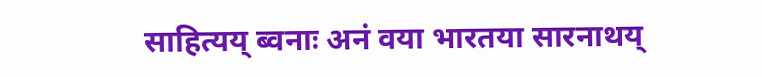साहित्यय् ब्वनाः अनं वया भारतया सारनाथय्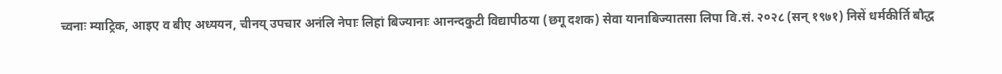च्वनाः म्याट्रिक, आइए व बीए अध्ययन, चीनय् उपचार अनंलि नेपाः लिहां बिज्यानाः आनन्दकुटी विद्यापीठया (छगू दशक) सेवा यानाबिज्यातसा लिपा वि.सं. २०२८ (सन् १९७१) निसें धर्मकीर्ति बौद्ध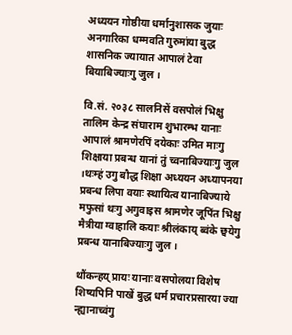अध्ययन गोष्ठीया धर्मानुशासक जुयाः अनगारिका धम्मवति गुरुमांया बुद्ध शासनिक ज्यायात आपालं टेवा बियाबिज्याःगु जुल ।

वि.सं. २०३८ सालनिसें वसपोलं भिक्षु तालिम केन्द्र संघाराम शुभारम्भ यानाः आपालं श्रामणेरपिं दयेकाः उमित माःगु शिक्षाया प्रबन्ध यानां तुं च्वनाबिज्याःगु जुल ।थःम्हं उगु बौद्ध शिक्षा अध्ययन अध्यापनया प्रबन्ध लिपा वयाः स्थायित्व यानाबिज्याये मफुसां थःगु अगुवाइस श्रामणेर जूपिंत भिक्षु मैत्रीया ग्वाहालि कयाः श्रीलंकाय् ब्वंके छ्वयेगु प्रबन्ध यानाबिज्याःगु जुल ।

थौंकन्हय् प्रायः यानाः वसपोलया विशेष शिष्यपिनि पाखें बुद्ध धर्म प्रचारप्रसारया ज्या न्ह्यानाच्वंगु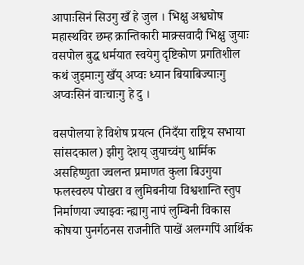आपाःसिनं सिउगु खँ हे जुल । भिक्षु अश्वघोष महास्थविर छम्ह क्रान्तिकारी माक्र्सवादी भिक्षु जुयाः वसपोल बुद्ध धर्मयात स्वयेगु दृष्टिकोण प्रगतिशील कथं जुइमाःगु खँय् अप्वः ध्यान बियाबिज्याःगु अप्वःसिनं वाःचाःगु हे दु ।

वसपोलया हे विशेष प्रयत्न (निदँया राष्ट्रिय सभाया सांसदकाल) झीगु देशय् जुयाच्वंगु धार्मिक असहिष्णुता ज्वलन्त प्रमाणत कुला बिउगुया फलस्वरुप पोखरा व लुमिबनीया विश्वशान्ति स्तुप निर्माणया ज्याझ्वः न्ह्यागु नापं लुम्बिनी विकास कोषया पुनर्गठनस राजनीति पाखें अलग्गपिं आर्थिक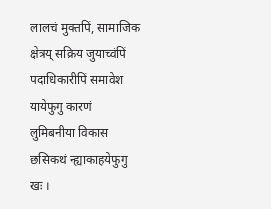लालचं मुक्तपिं, सामाजिक क्षेत्रय् सक्रिय जुयाच्वंपिं पदाधिकारीपिं समावेश यायेफुगु कारणं लुमिबनीया विकास छसिकथं न्ह्याकाहयेफुगु खः ।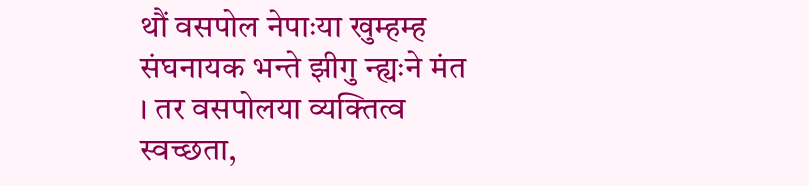थौं वसपोल नेपाःया खुम्हम्ह संघनायक भन्ते झीगु न्ह्यःने मंत । तर वसपोलया व्यक्तित्व स्वच्छता,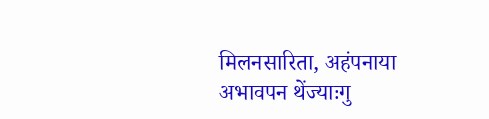मिलनसारिता, अहंपनाया अभावपन थेंज्याःगु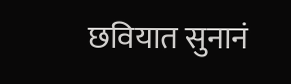छवियात सुनानं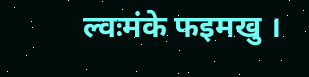ल्वःमंके फइमखु ।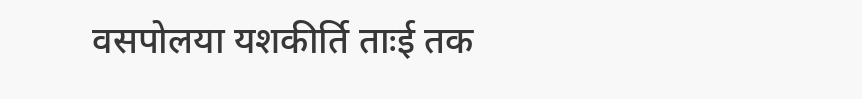वसपोलया यशकीर्ति ताःई तक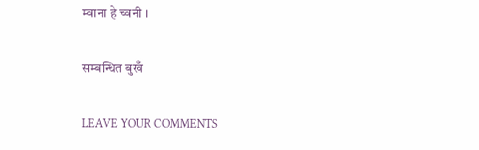म्वाना हे च्वनी ।

सम्बन्धित बुखँ

LEAVE YOUR COMMENTS